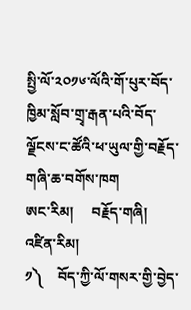སྤྱི་ལོ་༢༠༡༦་ལོའི་གོ་པུར་བོད་ཁྱིམ་སློབ་གྲྭ་རྒན་པའི་བོད་ལྗོངས་ང་ཚོའི་ཕ་ཡུལ་གྱི་བརྗོད་གཞི་ཆ་བགོས་ཁག
ཨང་རིམ།     བརྗོད་གཞི།    འཛིན་རིམ།
༡༽    བོད་ཀྱི་ལོ་གསར་གྱི་བྱེད་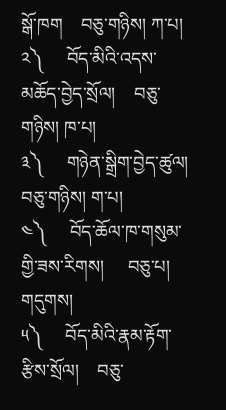སྒོ་ཁག    བཅུ་གཉིས། ཀ་པ།
༢༽     བོད་མིའི་འདས་མཆོད་བྱེད་སྲོལ།    བཅུ་གཉིས། ཁ་པ།
༣༽     གཉེན་སྒྲིག་བྱེད་ཚུལ།     བཅུ་གཉིས། ག་པ།
༤༽     བོད་ཆོལ་ཁ་གསུམ་གྱི་ཟས་རིགས།     བཅུ་པ། གདུགས།
༥༽     བོད་མིའི་རྣམ་རྟོག་རྩིས་སྲོལ།    བཅུ་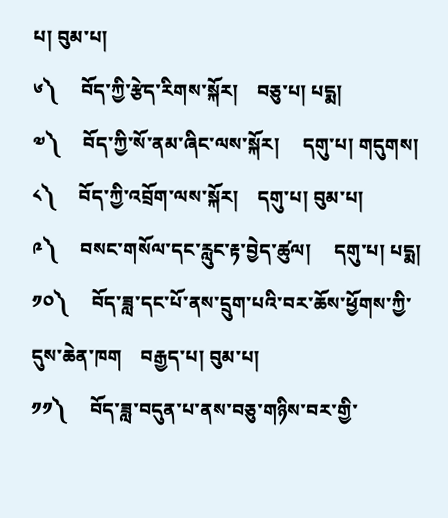པ། བུམ་པ།
༦༽     བོད་ཀྱི་རྩེད་རིགས་སྐོར།    བཅུ་པ། པདྨ།
༧༽     བོད་ཀྱི་སོ་ནམ་ཞིང་ལས་སྐོར།     དགུ་པ། གདུགས།
༨༽     བོད་ཀྱི་འབྲོག་ལས་སྐོར།    དགུ་པ། བུམ་པ།
༩༽     བསང་གསོལ་དང་རླུང་རྟ་བྱེད་ཚུལ།     དགུ་པ། པདྨ།
༡༠༽     བོད་ཟླ་དང་པོ་ནས་དྲུག་པའི་བར་ཆོས་ཕྱོགས་ཀྱི་དུས་ཆེན་ཁག    བརྒྱད་པ། བུམ་པ།
༡༡༽     བོད་ཟླ་བདུན་པ་ནས་བཅུ་གཉིས་བར་གྱི་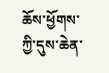ཆོས་ཕྱོགས་ཀྱི་དུས་ཆེན་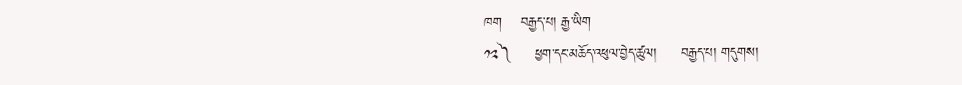ཁག    བརྒྱད་པ། རྒྱ་ཡིག
༡༢༽     ཕྱག་དང་མཆོད་འཕུལ་བྱེད་ཚུལ།     བརྒྱད་པ། གདུགས།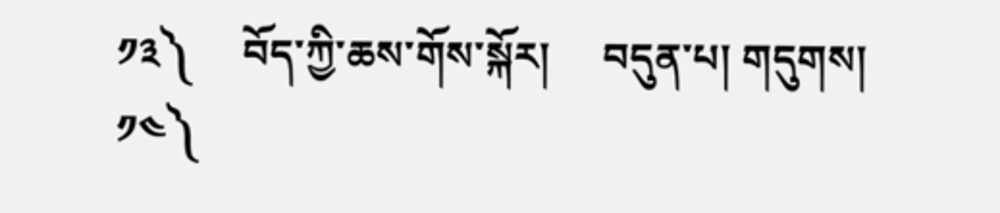༡༣༽     བོད་ཀྱི་ཆས་གོས་སྐོར།     བདུན་པ། གདུགས།
༡༤༽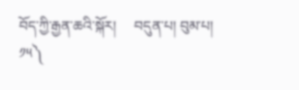བོད་ཀྱི་རྒྱན་ཆའི་སྐོར།     བདུན་པ། བུམ་པ།
༡༥༽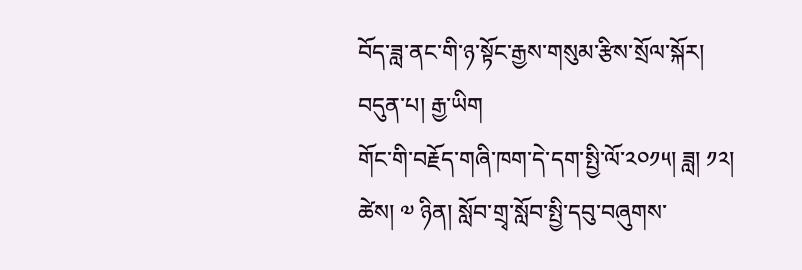བོད་ཟླ་ནང་གི་ཉ་སྟོང་རྒྱས་གསུམ་རྩིས་སྲོལ་སྐོར།     བདུན་པ། རྒྱ་ཡིག
གོང་གི་བརྗོད་གཞི་ཁག་དེ་དག་སྤྱི་ལོ་༢༠༡༥། ཟླ། ༡༢། ཚེས། ༧ ཉིན། སློབ་གྲྭ་སློབ་སྤྱི་དབུ་བཞུགས་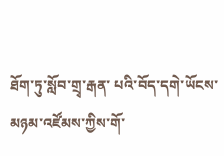ཐོག་ཏུ་སློབ་གྲྭ་རྒན་ པའི་བོད་དགེ་ཡོངས་མཉམ་འཛོམས་ཀྱིས་གོ་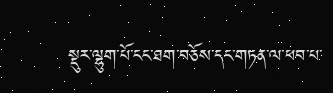སྡུར་ལྷུག་པོ་ངང་ཐག་བཅོས་དང་གཏན་ལ་ཕབ་པ་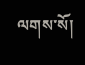ལགས་སོ།